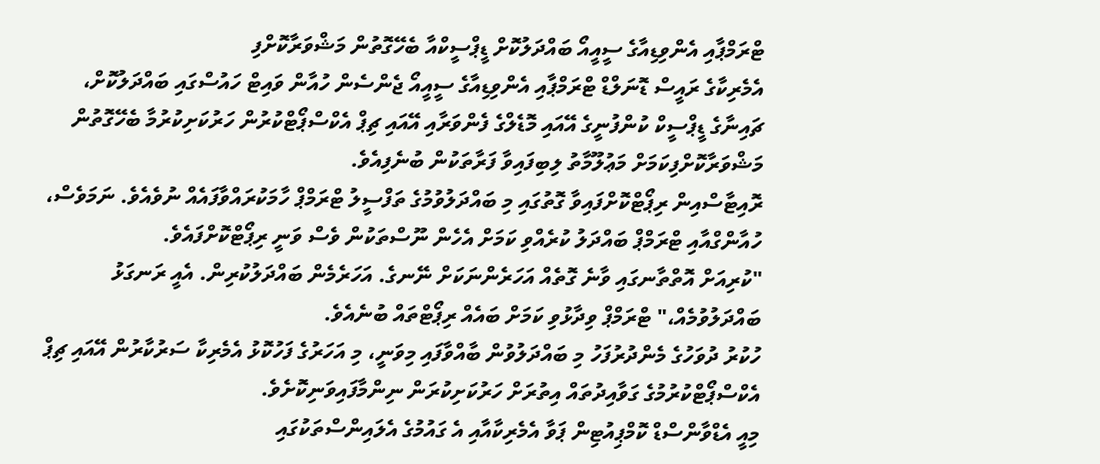ޓްރަމްޕާއި އެންވިޑިއާގެ ސީއީއޯ ބައްދަލުކޮށް ޑީޕްސީކްއާ ބެހޭގޮތުން މަޝްވަރާކޮށްފި
އެމެރިކާގެ ރައީސް ޑޮނަލްޑް ޓްރަމްޕާއި އެންވިޑިއާގެ ސީއީއޯ ޖެންސެން ހުއާން ވައިޓް ހައުސްގައި ބައްދަލުކޮށް، ޗައިނާގެ ޑީޕްސީކް ކުންފުނީގެ އޭއައި މޮޑެލްގެ ފެންވަރާއި އޭއައި ޗިޕް އެކްސްޕޯޓްކުރުން ހަރުކަށިކުރުމާ ބެހޭގޮތުން މަޝްވަރާކޮށްފިކަމަށް މަޢުލޫމާތު ލިބިފައިވާ ފަރާތަކުން ބުނެފިއެވެ.
ރޮއިޓާސްއިން ރިޕޯޓްކޮށްފައިވާ ގޮތުގައި މި ބައްދަލުވުމުގެ ތަފްސީލު ޓްރަމްޕް ހާމަކުރައްވާފައެއް ނުވެއެވެ. ނަމަވެސް، ހުއާންގްއާއި ޓްރަމްޕް ބައްދަލު ކުރެއްވި ކަމަށް އެހެން ނޫސްތަކުން ވެސް ވަނީ ރިޕޯޓްކޮށްފައެވެ.
"ކުރިއަށް އޮތްތާނގައި ވާނެ ގޮތެއް އަހަރެންނަކަށް ނޭނގެ. އަހަރެމެން ބައްދަލުކުރިން. އެއީ ރަނގަޅު ބައްދަލުވުމެއް،" ޓްރަމްޕް ވިދާޅުވި ކަމަށް ބައެއް ރިޕޯޓްތައް ބުނެއެވެ.
ހުކުރު ދުވަހުގެ މެންދުރުފަހު މި ބައްދަލުވުން ބާއްވާފައި މިވަނީ، މި އަހަރުގެ ފަހުކޮޅު އެމެރިކާ ސަރުކާރުން އޭއައި ޗިޕް އެކްސްޕޯޓްކުރުމުގެ ގަވާއިދުތައް އިތުރަށް ހަރުކަށިކުރަން ނިންމާފައިވަނިކޮށެވެ.
މިއީ އެޑްވާންސްޑް ކޮމްޕިއުޓިން ޕަވާ އެމެރިކާއާއި އެ ގައުމުގެ އެލައިންސްތަކުގައި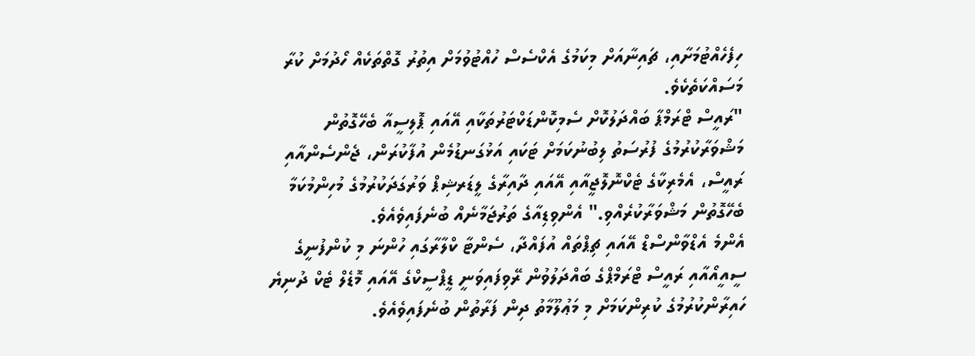ހިފެހެއްޓުމަށާއި، ޗައިނާއަށް މިކަމުގެ އެކްސެސް ހުއްޓުވުމަށް އިތުރު ގޮތްތަކެއް ހޯދުމަށް ކުރާ މަސައްކަތެކެވެ.
"ރައީސް ޓްރަމްޕާ ބައްދަލުކޮށް ސެމިކޮންޑަކްޓަރުތަކާއި އޭއައި ޕޮލިސީއާ ބެހޭގޮތުން މަޝްވަރާކުރުމުގެ ފުރުސަތު ލިބުނުކަމަށް ޓަކައި އަޅުގަނޑުމެން އުފާކުރަން، ޖެންސެންއާއި ރައީސް، އެމެރިކާގެ ޓެކްނޮލޮޖީއާއި އޭއައި ދާއިރާގެ ލީޑަރޝިޕް ވަރުގަދަކުރުމުގެ މުހިންމުކަމާ ބެހޭގޮތުން މަޝްވަރާކުރެއްވި." އެންވިޑިއާގެ ތަރުޖަމާނެއް ބުނެފައިވެއެވެ.
އެންމެ އެޑްވާންސްޑް އޭއައި ޗިޕްތައް އުފައްދާ، ސެންޓާ ކްލާރާގައި ހުންނަ މި ކުންފުނީގެ ސީއީއޯއާއި ރައީސް ޓްރަމްޕްގެ ބައްދަލުވުން ރޭވިފައިވަނީ ޑީޕްސީކްގެ އޭއައި މޮޑެލް ޓެކް ދުނިޔެ ހައިރާންކުރުމުގެ ކުރިންކަމަށް މި މަޢުލޫމާތު ދިން ފަރާތުން ބުނެފައިވެއެވެ.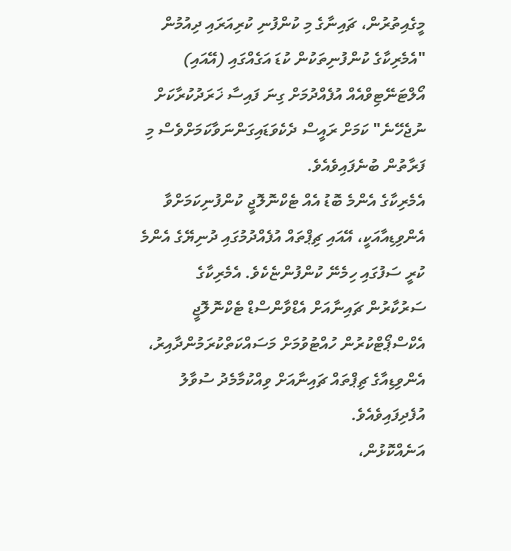މީގެއިތުރުން، ޗައިނާގެ މި ކުންފުނި ކުރިއަރައި ދިއުމުން "އެމެރިކާގެ ކުންފުނިތަކުން ކުޑަ އަގެއްގައި (އޭއައި) އޯލްޓަނޭޓިވްއެއް އުފެއްދުމަށް ގިނަ ފައިސާ ޚަރަދުކުރާކަށް ނުޖެހޭނެ" ކަމަށް ރައީސް ދެކެވަޑައިގަންނަވާކަމަށްވެސް މި ފަރާތުން ބުނެފައިވެއެވެ.
އެމެރިކާގެ އެންމެ ބޮޑު އެއް ޓެކްނޮލޮޖީ ކުންފުނިކަމަށްވާ އެންވިޑިއާއަކީ، އޭއައި ޗިޕްތައް އުފެއްދުމުގައި ދުނިޔޭގެ އެންމެ ކުރީ ސަފުގައި ހިމެނޭ ކުންފުންޏެކެވެ. އެމެރިކާގެ ސަރުކާރުން ޗައިނާއަށް އެޑްވާންސްޑް ޓެކްނޮލޮޖީ އެކްސްޕޯޓްކުރުން ހުއްޓުވުމަށް މަސައްކަތްކުރަމުންދާއިރު، އެންވިޑިއާގެ ޗިޕްތައް ޗައިނާއަށް ވިއްކުމާމެދު ސުވާލު އުފެދިފައިވެއެވެ.
އަނެއްކޮޅުން،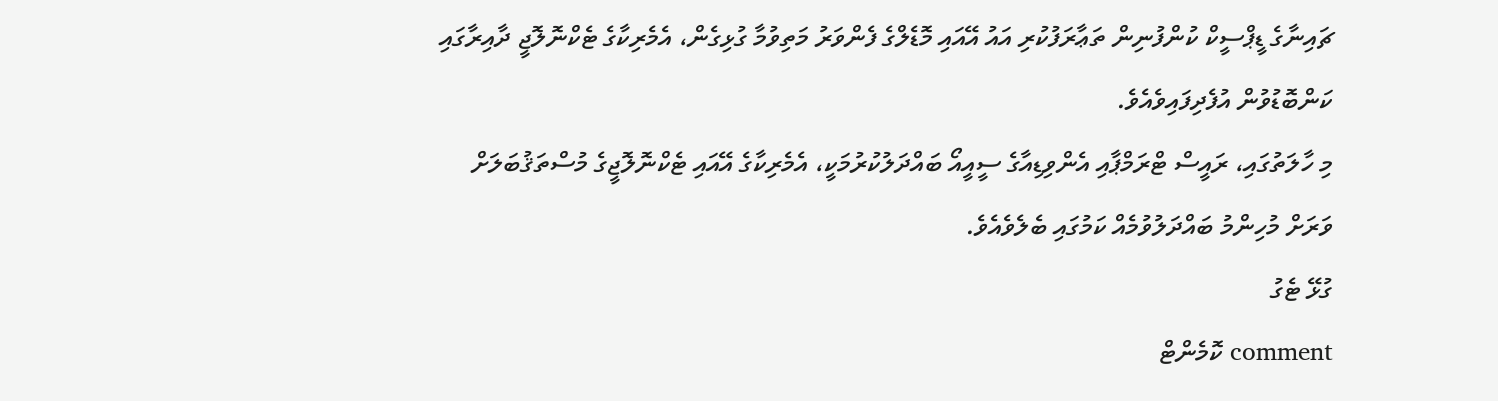ޗައިނާގެ ޑީޕްސީކް ކުންފުނިން ތަޢާރަފުކުރި އައު އޭއައި މޮޑެލްގެ ފެންވަރު މަތިވުމާ ގުޅިގެން، އެމެރިކާގެ ޓެކްނޮލޮޖީ ދާއިރާގައި ކަންބޮޑުވުން އުފެދިފައިވެއެވެ.
މި ހާލަތުގައި، ރައީސް ޓްރަމްޕާއި އެންވިޑިއާގެ ސީއީއޯ ބައްދަލުކުރުމަކީ، އެމެރިކާގެ އޭއައި ޓެކްނޮލޮޖީގެ މުސްތަޤުބަލަށް ވަރަށް މުހިންމު ބައްދަލުވުމެއް ކަމުގައި ބެލެވެއެވެ.
ގުޅޭ ޓެގު
comment ކޮމެންޓް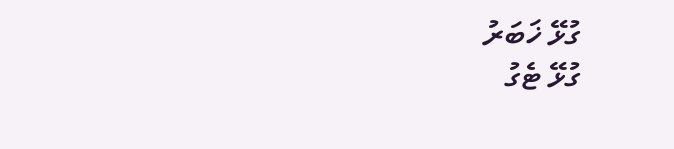ގުޅޭ ޚަބަރު
ގުޅޭ ޓެގު